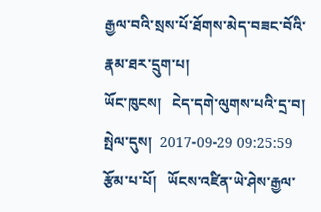རྒྱལ་བའི་སྲས་པོ་ཐོགས་མེད་བཟང་བོའི་རྣམ་ཐར་དྲུག་པ།
ཡོང་ཁུངས།   ངེད་དགེ་ལུགས་པའི་དྲ་བ།     སྤེལ་དུས།  2017-09-29 09:25:59     རྩོམ་པ་པོ།   ཡོངས་འཛིན་ཡེ་ཤེས་རྒྱལ་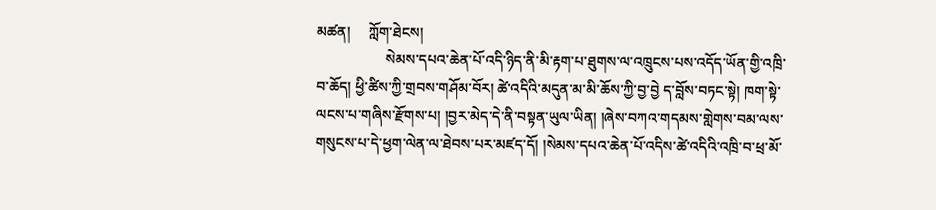མཚན།     ཀློག་ཐེངས།
                   སེམས་དཔའ་ཆེན་པོ་འདི་ཉིད་ནི་མི་རྟག་པ་ཐུགས་ལ་འཁྲུངས་པས་འདོད་ཡོན་གྱི་འཁྲི་བ་ཆོད། ཕྱི་ཚིས་ཀྱི་གྲབས་གཤོམ་བོར། ཚེ་འདིའི་མདུན་མ་མི་ཆོས་ཀྱི་བྱ་བྱེ ད་བློས་བཏང་སྟེ། ཁག་སྟེ་ལངས་པ་གཞིས་རྫོགས་པ། །བྱར་མེད་དེ་ནི་བསྟན་ཡུལ་ཡིན། །ཞེས་བཀའ་གདམས་གླེགས་བམ་ལས་གསུངས་པ་དེ་ཕྱག་ལེན་ལ་ཐེབས་པར་མཛད་དོ། །སེམས་དཔའ་ཆེན་པོ་འདིས་ཚེ་འདིའི་འཁྲི་བ་ཕྲ་མོ་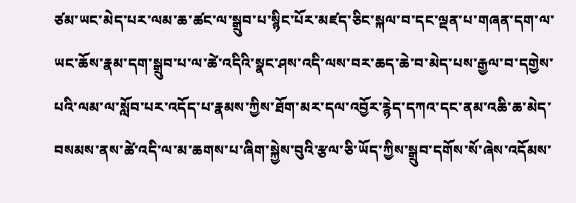ཙམ་ཡང་མེད་པར་ལམ་ཆ་ཚང་ལ་སྒྲུབ་པ་སྙིང་པོར་མཛད་ཅིང་སྐལ་བ་དང་ལྡན་པ་གཞན་དག་ལ་ཡང་ཆོས་རྣམ་དག་སྒྲུབ་པ་ལ་ཚེ་འདིའི་སྣང་ཤས་འདི་ལས་བར་ཆད་ཆེ་བ་མེད་པས་རྒྱལ་བ་དགྱེས་པའི་ལམ་ལ་སློབ་པར་འདོད་པ་རྣམས་ཀྱིས་ཐོག་མར་དལ་འབྱོར་རྙེད་དཀའ་དང་ནམ་འཆི་ཆ་མེད་བསམས་ནས་ཚེ་འདི་ལ་མ་ཆགས་པ་ཞིག་སྐྱེས་བུའི་རྩལ་ཅི་ཡོད་ཀྱིས་སྒྲུབ་དགོས་སོ་ཞེས་འདོམས་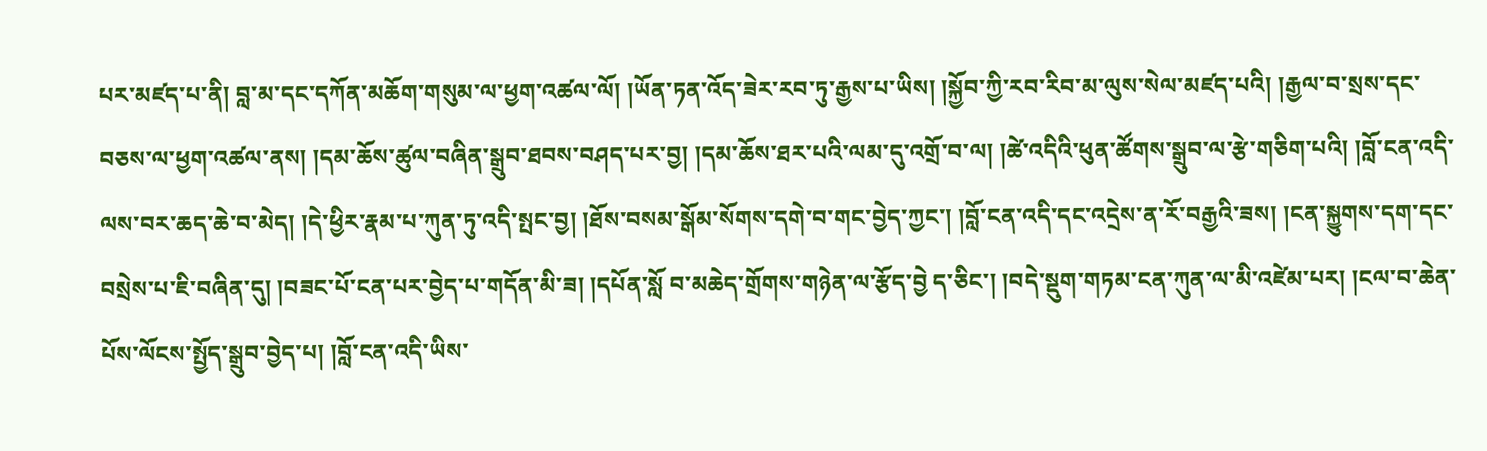པར་མཛད་པ་ནི། བླ་མ་དང་དཀོན་མཆོག་གསུམ་ལ་ཕྱག་འཚལ་ལོ། །ཡོན་ཏན་འོད་ཟེར་རབ་ཏུ་རྒྱས་པ་ཡིས། །སྐྱོབ་ཀྱི་རབ་རིབ་མ་ལུས་སེལ་མཛད་པའི། །རྒྱལ་བ་སྲས་དང་བཅས་ལ་ཕྱག་འཚལ་ནས། །དམ་ཆོས་ཚུལ་བཞིན་སྒྲུབ་ཐབས་བཤད་པར་བྱ། །དམ་ཆོས་ཐར་པའི་ལམ་དུ་འགྲོ་བ་ལ། །ཚེ་འདིའི་ཕུན་ཚོགས་སྒྲུབ་ལ་རྩེ་གཅིག་པའི། །བློ་ངན་འདི་ལས་བར་ཆད་ཆེ་བ་མེད། །དེ་ཕྱིར་རྣམ་པ་ཀུན་ཏུ་འདི་སྤང་བྱ། །ཐོས་བསམ་སྒོམ་སོགས་དགེ་བ་གང་བྱེད་ཀྱང་། །བློ་ངན་འདི་དང་འདྲེས་ན་རོ་བརྒྱའི་ཟས། །ངན་སྐྱུགས་དག་དང་བསྲེས་པ་ཇི་བཞིན་དུ། །བཟང་པོ་ངན་པར་བྱེད་པ་གདོན་མི་ཟ། །དཔོན་སློ བ་མཆེད་གྲོགས་གཉེན་ལ་རྩོད་བྱེ ད་ཅིང་། །བདེ་སྡུག་གཏམ་ངན་ཀུན་ལ་མི་འཛེམ་པར། །ངལ་བ་ཆེན་པོས་ལོངས་སྤྱོད་སྒྲུབ་བྱེད་པ། །བློ་ངན་འདི་ཡིས་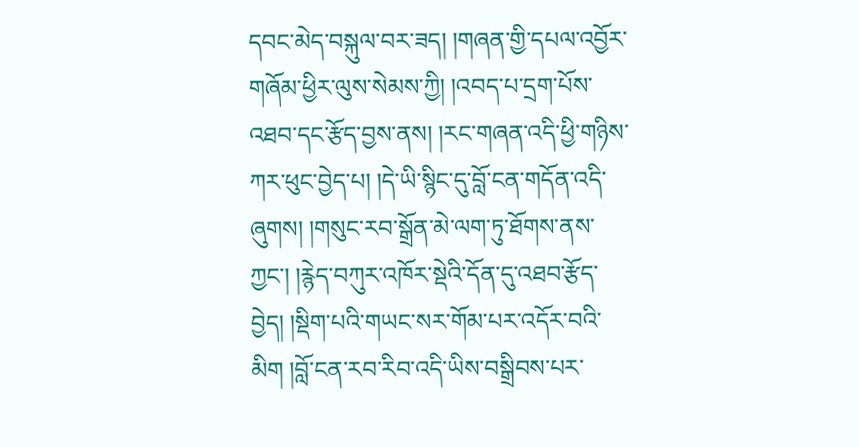དབང་མེད་བསྐུལ་བར་ཟད། །གཞན་གྱི་དཔལ་འབྱོར་གཞོམ་ཕྱིར་ལུས་སེམས་ཀྱི། །འབད་པ་དྲག་པོས་འཐབ་དང་རྩོད་བྱས་ནས། །རང་གཞན་འདི་ཕྱི་གཉིས་ཀར་ཕུང་བྱེད་པ། །དེ་ཡི་སྙིང་དུ་བློ་ངན་གདོན་འདི་ཞུགས། །གསུང་རབ་སྒྲོན་མེ་ལག་ཏུ་ཐོགས་ནས་ཀྱང་། །རྙེད་བཀུར་འཁོར་སྡེའི་དོན་དུ་འཐབ་རྩོད་བྱེད། །སྡིག་པའི་གཡང་སར་གོམ་པར་འདོར་བའི་མིག །བློ་ངན་རབ་རིབ་འདི་ཡིས་བསྒྲིབས་པར་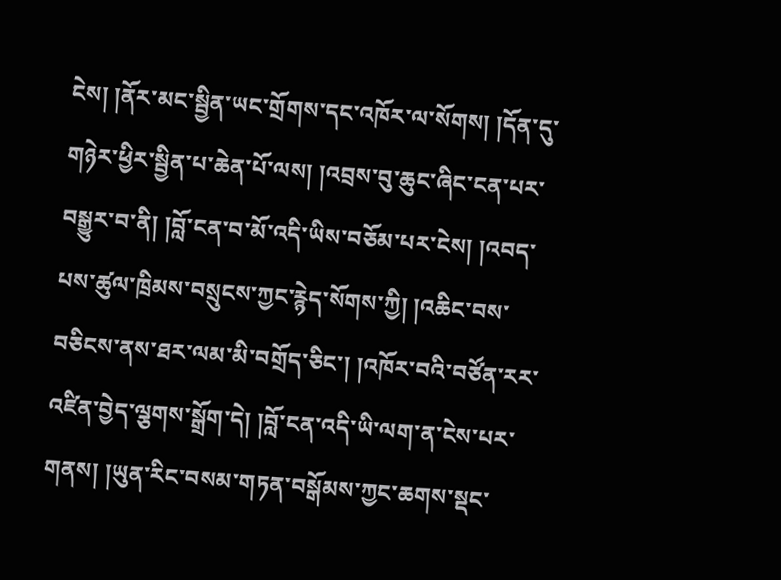ངེས། །ནོར་མང་སྦྱིན་ཡང་གྲོགས་དང་འཁོར་ལ་སོགས། །དོན་དུ་གཉེར་ཕྱིར་སྦྱིན་པ་ཆེན་པོ་ལས། །འབྲས་བུ་ཆུང་ཞིང་ངན་པར་བསྒྱུར་བ་ནི། །བློ་ངན་བ་མོ་འདི་ཡིས་བཅོམ་པར་ངེས། །འབད་པས་ཚུལ་ཁྲིམས་བསྲུངས་ཀྱང་རྙེད་སོགས་ཀྱི། །འཆིང་བས་བཅིངས་ནས་ཐར་ལམ་མི་བགྲོད་ཅིང་། །འཁོར་བའི་བཙོན་རར་འཛིན་བྱེད་ལྕགས་སྒྲོག་དེ། །བློ་ངན་འདི་ཡི་ལག་ན་ངེས་པར་གནས། །ཡུན་རིང་བསམ་གཏན་བསྒོམས་ཀྱང་ཆགས་སྡང་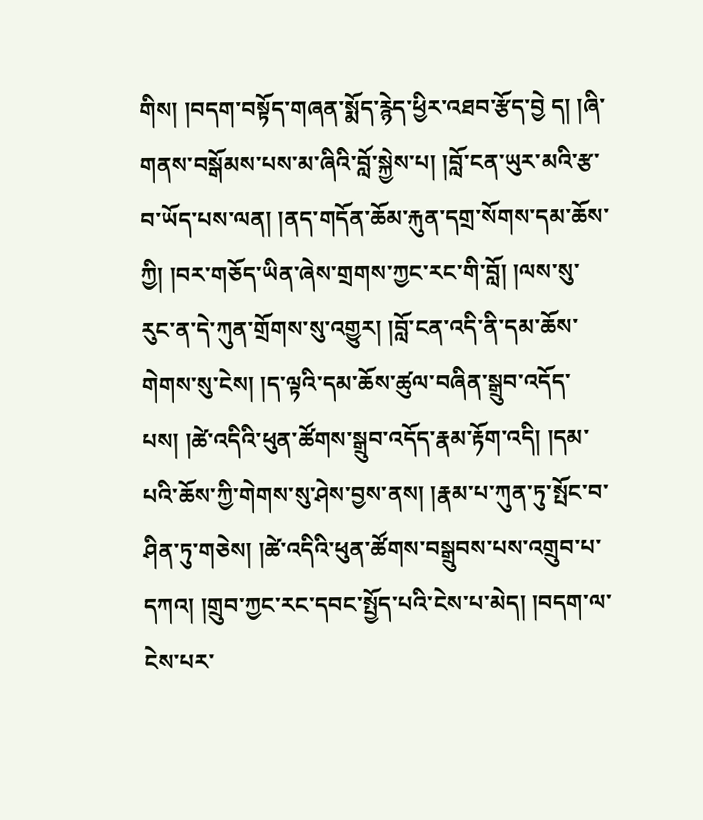གིས། །བདག་བསྟོད་གཞན་སྨོད་རྙེད་ཕྱིར་འཐབ་རྩོད་བྱེ ད། །ཞི་གནས་བསྒོམས་པས་མ་ཞིའི་བློ་སྐྱེས་པ། །བློ་ངན་ཡུར་མའི་རྩ་བ་ཡོད་པས་ལན། །ནད་གདོན་ཆོམ་རྐུན་དགྲ་སོགས་དམ་ཆོས་ཀྱི། །བར་གཅོད་ཡིན་ཞེས་གྲགས་ཀྱང་རང་གི་བློ། །ལས་སུ་རུང་ན་དེ་ཀུན་གྲོགས་སུ་འགྱུར། །བློ་ངན་འདི་ནི་དམ་ཆོས་གེགས་སུ་ངེས། །ད་ལྟའི་དམ་ཆོས་ཚུལ་བཞིན་སྒྲུབ་འདོད་པས། །ཚེ་འདིའི་ཕུན་ཚོགས་སྒྲུབ་འདོད་རྣམ་རྟོག་འདི། །དམ་པའི་ཆོས་ཀྱི་གེགས་སུ་ཤེས་བྱས་ནས། །རྣམ་པ་ཀུན་ཏུ་སྤོང་བ་ཤིན་ཏུ་གཅེས། །ཚེ་འདིའི་ཕུན་ཚོགས་བསྒྲུབས་པས་འགྲུབ་པ་དཀའ། །གྲུབ་ཀྱང་རང་དབང་སྤྱོད་པའི་ངེས་པ་མེད། །བདག་ལ་ངེས་པར་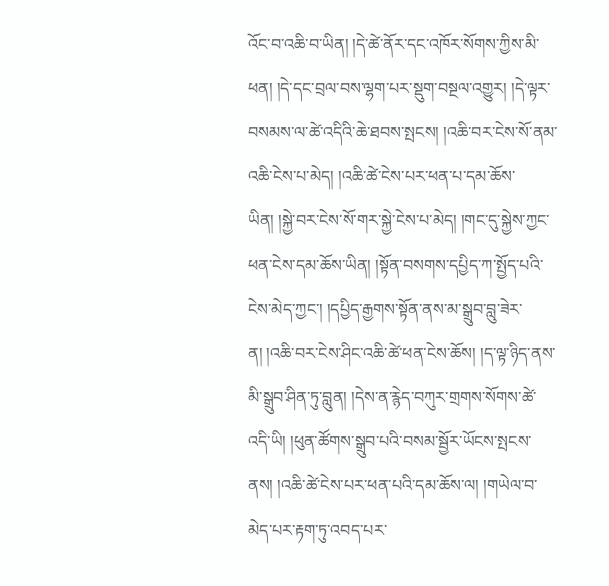འོང་བ་འཆི་བ་ཡིན། །དེ་ཚེ་ནོར་དང་འཁོར་སོགས་ཀྱིས་མི་ཕན། །དེ་དང་བྲལ་བས་ལྷག་པར་སྡུག་བསྔལ་འགྱུར། །དེ་ལྟར་བསམས་ལ་ཚེ་འདིའི་ཆེ་ཐབས་སྤངས། །འཆི་བར་ངེས་སོ་ནམ་འཆི་ངེས་པ་མེད། །འཆི་ཚེ་ངེས་པར་ཕན་པ་དམ་ཆོས་ཡིན། །སྐྱེ་བར་ངེས་སོ་གར་སྐྱེ་ངེས་པ་མེད། །གང་དུ་སྐྱེས་ཀྱང་ཕན་ངེས་དམ་ཆོས་ཡིན། །སྟོན་བསགས་དཔྱིད་ཀ་སྤྱོད་པའི་ངེས་མེད་ཀྱང་། །དཔྱིད་རྒྱགས་སྟོན་ནས་མ་སྒྲུབ་བླུ་ཟེར་ན། །འཆི་བར་ངེས་ཤིང་འཆི་ཚེ་ཕན་ངེས་ཆོས། །ད་ལྟ་ཉིད་ནས་མི་སྒྲུབ་ཤིན་ཏུ་བླུན། །དེས་ན་རྙེད་བཀུར་གྲགས་སོགས་ཚེ་འདི་ཡི། །ཕུན་ཚོགས་སྒྲུབ་པའི་བསམ་སྦྱོར་ཡོངས་སྤངས་ནས། །འཆི་ཚེ་ངེས་པར་ཕན་པའི་དམ་ཆོས་ལ། །གཡེལ་བ་མེད་པར་རྟག་ཏུ་འབད་པར་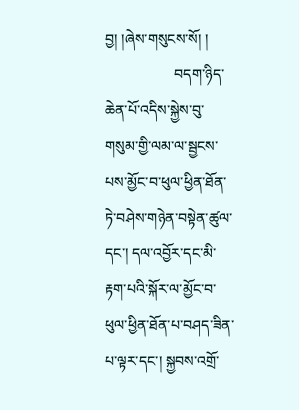བྱ། །ཞེས་གསུངས་སོ། །
                   བདག་ཉིད་ཆེན་པོ་འདིས་སྐྱེས་བུ་གསུམ་གྱི་ལམ་ལ་སྦྱངས་པས་མྱོང་བ་ཕུལ་ཕྱིན་ཐོན་ཏེ་བཤེས་གཉེན་བསྟེན་ཚུལ་དང་། དལ་འབྱོར་དང་མི་རྟག་པའི་སྐོར་ལ་མྱོང་བ་ཕུལ་ཕྱིན་ཐོན་པ་བཤད་ཟིན་པ་ལྟར་དང་། སྐྱབས་འགྲོ་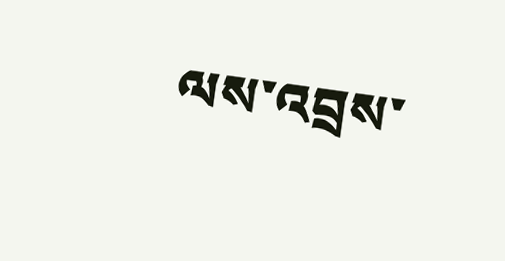ལས་འབྲས་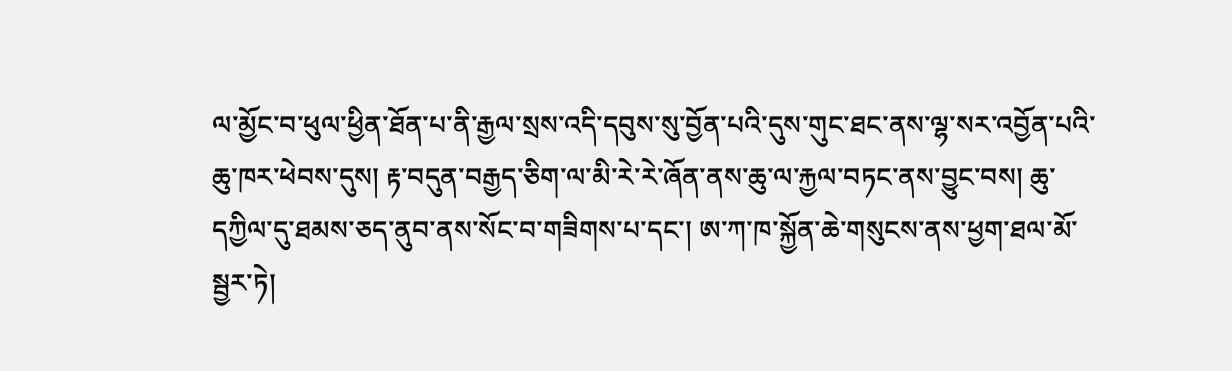ལ་མྱོང་བ་ཕུལ་ཕྱིན་ཐོན་པ་ནི་རྒྱལ་སྲས་འདི་དབུས་སུ་བྱོན་པའི་དུས་གུང་ཐང་ནས་ལྷ་སར་འབྱོན་པའི་ཆུ་ཁར་ཕེབས་དུས། རྟ་བདུན་བརྒྱད་ཅིག་ལ་མི་རེ་རེ་ཞོན་ནས་ཆུ་ལ་རྐྱལ་བཏང་ནས་བྱུང་བས། ཆུ་དཀྱིལ་དུ་ཐམས་ཅད་ནུབ་ནས་སོང་བ་གཟིགས་པ་དང་། ཨ་ཀ་ཁ་སྐྱོན་ཆེ་གསུངས་ནས་ཕྱག་ཐལ་མོ་སྦྱར་ཏེ།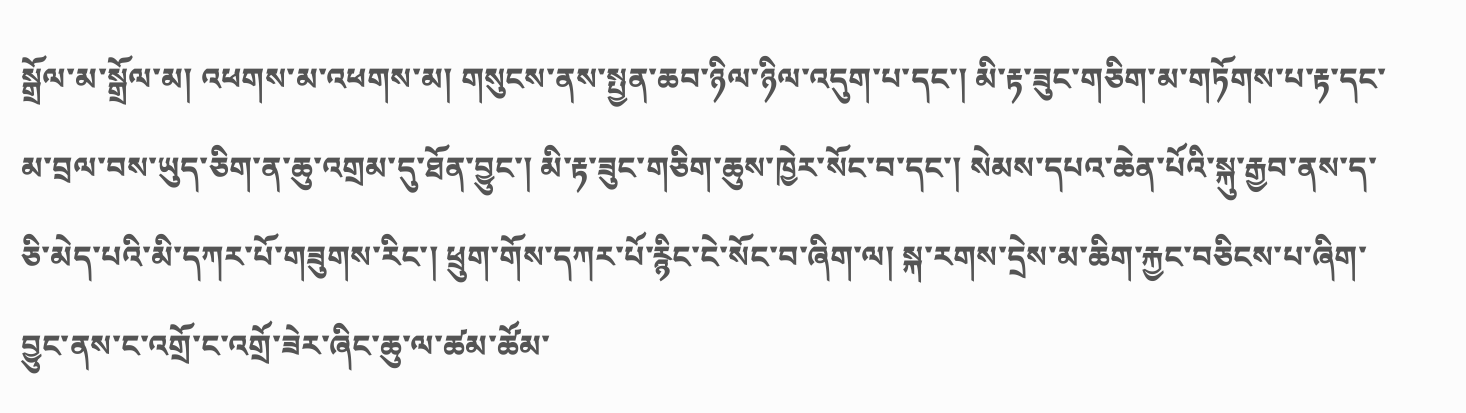སྒྲོལ་མ་སྒྲོལ་མ། འཕགས་མ་འཕགས་མ། གསུངས་ནས་སྤྱན་ཆབ་ཉིལ་ཉིལ་འདུག་པ་དང་། མི་རྟ་ཟུང་གཅིག་མ་གཏོགས་པ་རྟ་དང་མ་བྲལ་བས་ཡུད་ཅིག་ན་ཆུ་འགྲམ་དུ་ཐོན་བྱུང་། མི་རྟ་ཟུང་གཅིག་ཆུས་ཁྱེར་སོང་བ་དང་། སེམས་དཔའ་ཆེན་པོའི་སྐུ་རྒྱབ་ནས་ད་ཅི་མེད་པའི་མི་དཀར་པོ་གཟུགས་རིང་། ཕྲུག་གོས་དཀར་པོ་རྙིང་ངེ་སོང་བ་ཞིག་ལ། སྐ་རགས་དྲེས་མ་ཆིག་རྐྱང་བཅིངས་པ་ཞིག་བྱུང་ནས་ང་འགྲོ་ང་འགྲོ་ཟེར་ཞིང་ཆུ་ལ་ཚམ་ཚོམ་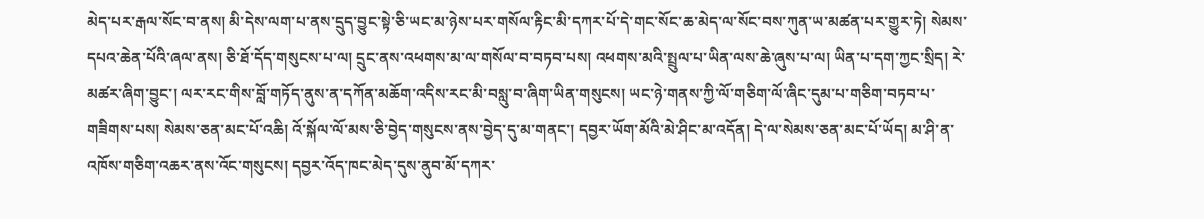མེད་པར་རྒལ་སོང་བ་ནས། མི་དེས་ལག་པ་ནས་དྲུད་བྱུང་སྟེ་ཅི་ཡང་མ་ཉེས་པར་གསོལ་རྟིང་མི་དཀར་པོ་དེ་གང་སོང་ཆ་མེད་ལ་སོང་བས་ཀུན་ཡ་མཚན་པར་གྱུར་ཏེ། སེམས་དཔའ་ཆེན་པོའི་ཞལ་ནས། ཅི་ཐོ་དོད་གསུངས་པ་ལ། དྲུང་ནས་འཕགས་མ་ལ་གསོལ་བ་བཏབ་པས། འཕགས་མའི་སྤྲུལ་པ་ཡིན་ལས་ཆེ་ཞུས་པ་ལ། ཡིན་པ་དག་ཀྱང་སྲིད། རེ་མཚར་ཞིག་བྱུང་། ལར་རང་གིས་བློ་གཏོད་ནུས་ན་དཀོན་མཆོག་འདིས་རང་མི་བསླུ་བ་ཞིག་ཡིན་གསུངས། ཡང་ཉེ་གནས་ཀྱི་ལོ་གཅིག་ལོ་ཞིང་དུམ་པ་གཅིག་བཏབ་པ་གཟིགས་པས། སེམས་ཅན་མང་པོ་འཆི། འོ་སྐོལ་ལོ་མས་ཅི་བྱེད་གསུངས་ནས་བྱེད་དུ་མ་གནང་། དབྱར་ཡོག་མོའི་མེ་ཤིང་མ་འདོན། དེ་ལ་སེམས་ཅན་མང་པོ་ཡོད། མ་ཤི་ན་འཁོས་གཅིག་འཆར་ནས་འོང་གསུངས། དབྱར་འོད་ཁང་མེད་དུས་ནུབ་མོ་དཀར་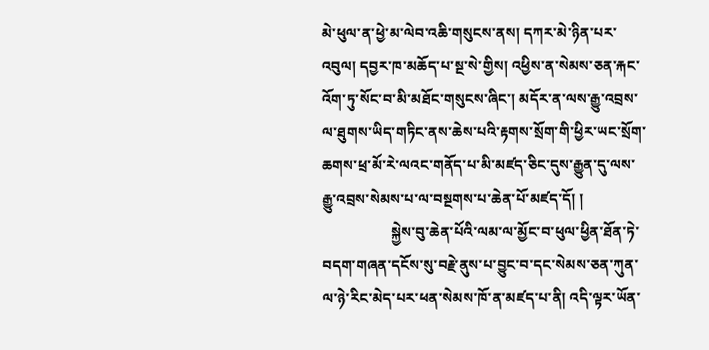མེ་ཕུལ་ན་ཕྱེ་མ་ལེབ་འཆི་གསུངས་ནས། དཀར་མེ་ཉིན་པར་འབུལ། དབྱར་ཁ་མཆོད་པ་སྔ་སེ་གྱིས། འཕྱིས་ན་སེམས་ཅན་རྐང་འོག་ཏུ་སོང་བ་མི་མཐོང་གསུངས་ཞིང་། མདོར་ན་ལས་རྒྱུ་འབྲས་ལ་ཐུགས་ཡིད་གཏིང་ནས་ཆེས་པའི་རྟགས་སྲོག་གི་ཕྱིར་ཡང་སྲོག་ཆགས་ཕྲ་མོ་རེ་ལའང་གནོད་པ་མི་མཛད་ཅིང་དུས་རྒྱུན་དུ་ལས་རྒྱུ་འབྲས་སེམས་པ་ལ་བསྔགས་པ་ཆེན་པོ་མཛད་དོ། །
                   སྐྱེས་བུ་ཆེན་པོའི་ལམ་ལ་མྱོང་བ་ཕུལ་ཕྱིན་ཐོན་ཏེ་བདག་གཞན་དངོས་སུ་བརྗེ་ནུས་པ་བྱུང་བ་དང་སེམས་ཅན་ཀུན་ལ་ཉེ་རིང་མེད་པར་ཕན་སེམས་ཁོ་ན་མཛད་པ་ནི། འདི་ལྟར་ཡོན་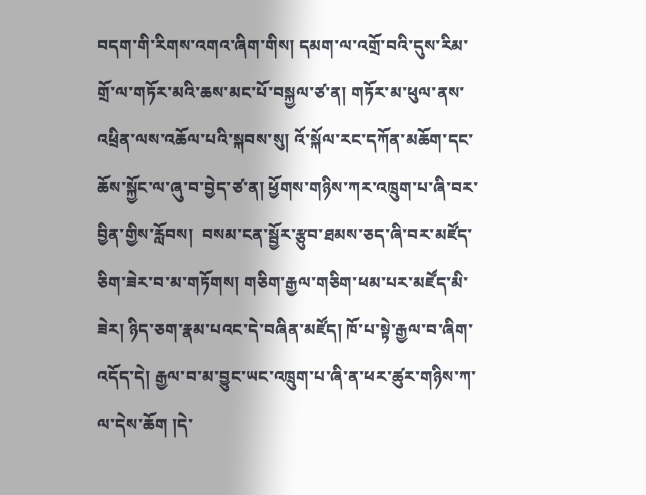བདག་གི་རིགས་འགའ་ཞིག་གིས། དམག་ལ་འགྲོ་བའི་དུས་རིམ་གྲོ་ལ་གཏོར་མའི་ཆས་མང་པོ་བསྐྱལ་ཙ་ན། གཏོར་མ་ཕུལ་ནས་འཕྲིན་ལས་འཆོལ་པའི་སྐབས་སུ། འོ་སྐོལ་རང་དཀོན་མཆོག་དང་ཆོས་སྐྱོང་ལ་ཞུ་བ་བྱེད་ཙ་ན། ཕྱོགས་གཉིས་ཀར་འཁྲུག་པ་ཞི་བར་བྱིན་གྱིས་རློབས།  བསམ་ངན་སྦྱོར་རྩུབ་ཐམས་ཅད་ཞི་བར་མཛོད་ཅིག་ཟེར་བ་མ་གཏོགས། གཅིག་རྒྱལ་གཅིག་ཕམ་པར་མཛོད་མི་ཟེར། ཉིད་ཅག་རྣམ་པའང་དེ་བཞིན་མཛོད། ཁོ་པ་སྟེ་རྒྱལ་བ་ཞིག་འདོད་དེ། རྒྱལ་བ་མ་བྱུང་ཡང་འཁྲུག་པ་ཞི་ན་ཕར་ཚུར་གཉིས་ཀ་ལ་དེས་ཆོག །དེ་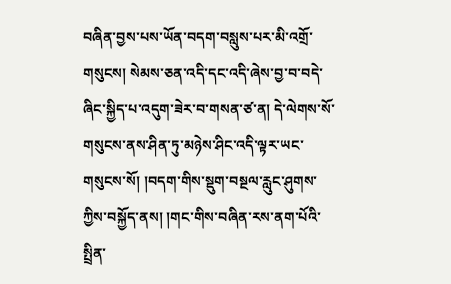བཞིན་བྱས་པས་ཡོན་བདག་བསླུས་པར་མི་འགྲོ་གསུངས། སེམས་ཅན་འདི་དང་འདི་ཞེས་བྱ་བ་བདེ་ཞིང་སྐྱིད་པ་འདུག་ཟེར་བ་གསན་ཙ་ན། དེ་ལེགས་སོ་གསུངས་ནས་ཤིན་ཏུ་མཉེས་ཤིང་འདི་ལྟར་ཡང་གསུངས་སོ། །བདག་གིས་སྡུག་བསྔལ་རླུང་ཤུགས་ཀྱིས་བསྐྱོད་ནས། །གང་གིས་བཞིན་རས་ནག་པོའི་སྤྲིན་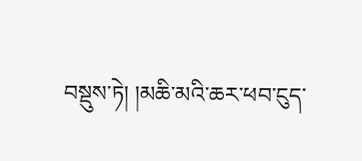བསྡུས་ཏེ། །མཆི་མའི་ཆར་ཕབ་ངུད་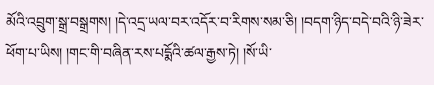མོའི་འབྲུག་སྒྲ་བསྒྲགས། །དེ་འདྲ་ཡལ་བར་འདོར་བ་རིགས་སམ་ཅི། །བདག་ཉིད་བདེ་བའི་ཉི་ཟེར་ཕོག་པ་ཡིས། །གང་གི་བཞིན་རས་པདྨོའི་ཚལ་རྒྱས་ཏེ། །སོ་ཡི་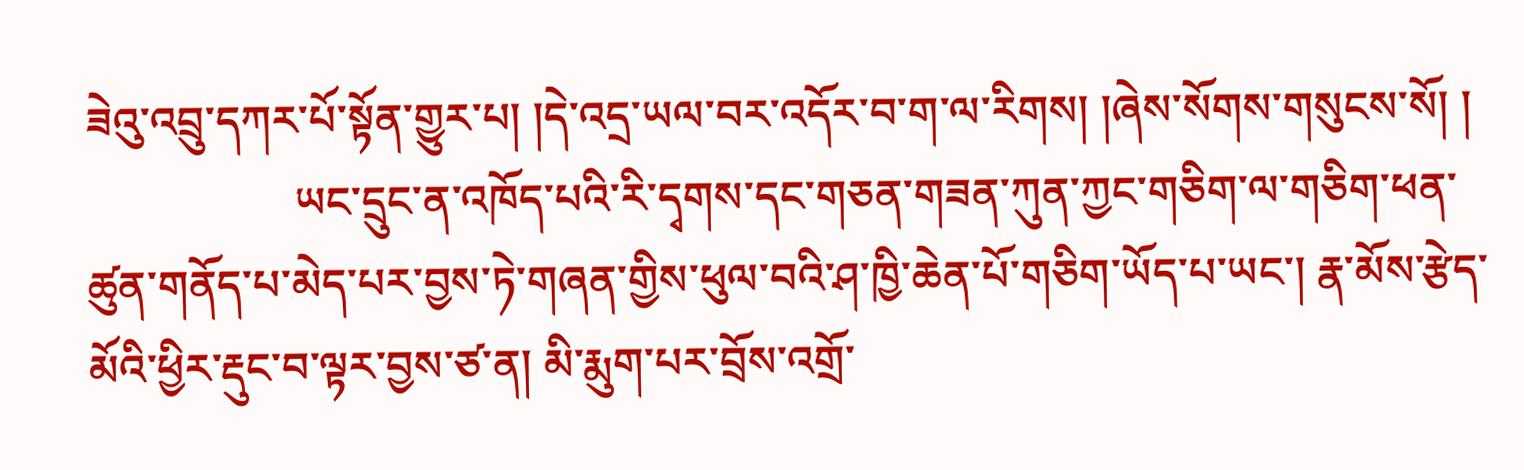ཟེའུ་འབྲུ་དཀར་པོ་སྟོན་གྱུར་པ། །དེ་འདྲ་ཡལ་བར་འདོར་བ་ག་ལ་རིགས། །ཞེས་སོགས་གསུངས་སོ། །
                   ཡང་དྲུང་ན་འཁོད་པའི་རི་དྭགས་དང་གཅན་གཟན་ཀུན་ཀྱང་གཅིག་ལ་གཅིག་ཕན་ཚུན་གནོད་པ་མེད་པར་བྱས་ཏེ་གཞན་གྱིས་ཕུལ་བའི་ཤ་ཁྱི་ཆེན་པོ་གཅིག་ཡོད་པ་ཡང་། རྣ་མོས་རྩེད་མོའི་ཕྱིར་རྡུང་བ་ལྟར་བྱས་ཙ་ན། མི་རྨུག་པར་བྲོས་འགྲོ་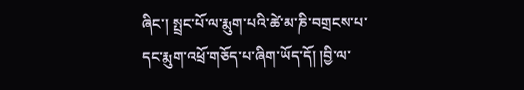ཞིང་། སྤྲང་པོ་ལ་རྨུག་པའི་ཚེ་མ་ཎི་བགྲངས་པ་དང་རྨུག་འཕྲོ་གཅོད་པ་ཞིག་ཡོད་དོ། །བྱི་ལ་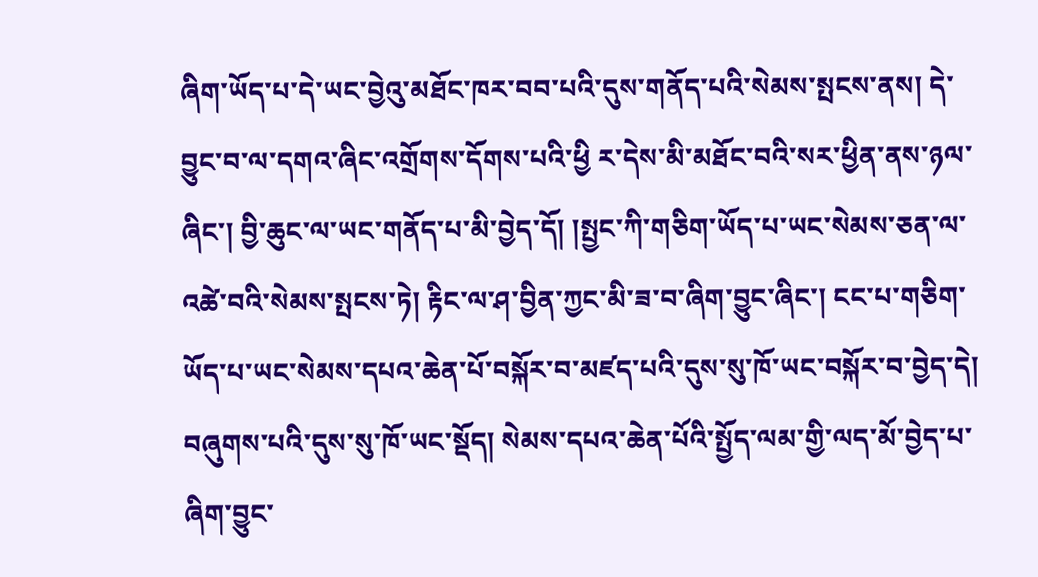ཞིག་ཡོད་པ་དེ་ཡང་བྱེའུ་མཐོང་ཁར་བབ་པའི་དུས་གནོད་པའི་སེམས་སྤངས་ནས། དེ་བྱུང་བ་ལ་དགའ་ཞིང་འགྲོགས་དོགས་པའི་ཕྱི ར་དེས་མི་མཐོང་བའི་སར་ཕྱིན་ནས་ཉལ་ཞིང་། བྱི་ཆུང་ལ་ཡང་གནོད་པ་མི་བྱེད་དོ། །སྤྱང་ཀི་གཅིག་ཡོད་པ་ཡང་སེམས་ཅན་ལ་འཚེ་བའི་སེམས་སྤངས་ཏེ། རྟིང་ལ་ཤ་བྱིན་ཀྱང་མི་ཟ་བ་ཞིག་བྱུང་ཞིང་། ངང་པ་གཅིག་ཡོད་པ་ཡང་སེམས་དཔའ་ཆེན་པོ་བསྐོར་བ་མཛད་པའི་དུས་སུ་ཁོ་ཡང་བསྐོར་བ་བྱེད་དེ། བཞུགས་པའི་དུས་སུ་ཁོ་ཡང་སྡོད། སེམས་དཔའ་ཆེན་པོའི་སྤྱོད་ལམ་གྱི་ལད་མོ་བྱེད་པ་ཞིག་བྱུང་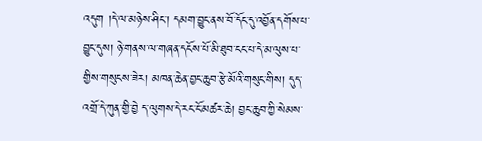འདུག །དེ་ལ་མཉེས་ཤིང་། དམག་བྱུང་ནས་བོ་དོང་དུ་འབྱོན་དགོས་པ་བྱུང་དུས། ཉེ་གནས་ལ་གཞན་དངོས་པོ་མི་ཐུབ་ངང་པ་དེ་མ་ལུས་པ་གྱིས་གསུངས་ཟེར། མཁན་ཆེན་བྱང་ཆུབ་རྩེ་མོའི་གསུང་གིས། དུད་འགྲོ་དེ་ཀུན་གྱི་བྱེ ད་ལུགས་དེ་རང་ངོ་མཚར་ཆེ། བྱང་ཆུབ་ཀྱི་སེམས་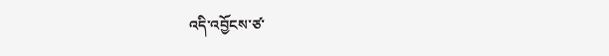འདི་འབྱོངས་ཙ་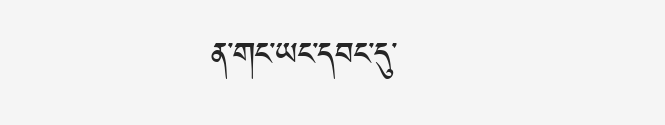ན་གང་ཡང་དབང་དུ་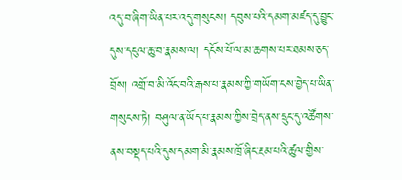འདུ་བ་ཞིག་ཡིན་པར་འདུ་གསུངས། དབུས་པའི་དམག་མཛད་དུ་བྱུང་དུས་དངུལ་ཆུ་བ་རྣམས་ལ། དངོས་པོ་ལ་མ་ཆགས་པར་ཐམས་ཅད་བྲོས། འགྲོ་བ་མི་འོང་བའི་རྒས་པ་རྣམས་ཀྱི་གཡོག་ངས་བྱེད་པ་ཡིན་གསུངས་ཏེ། བཤུལ་ན་ཡོད་པ་རྣམས་ཀྱིས་བྲེད་ནས་དྲུང་དུ་འཚོགས་ནས་བསྡད་པའི་དུས་དམག་མི་རྣམས་ཁྲོ་ཞིང་རྔམ་པའི་ཚུལ་གྱིས་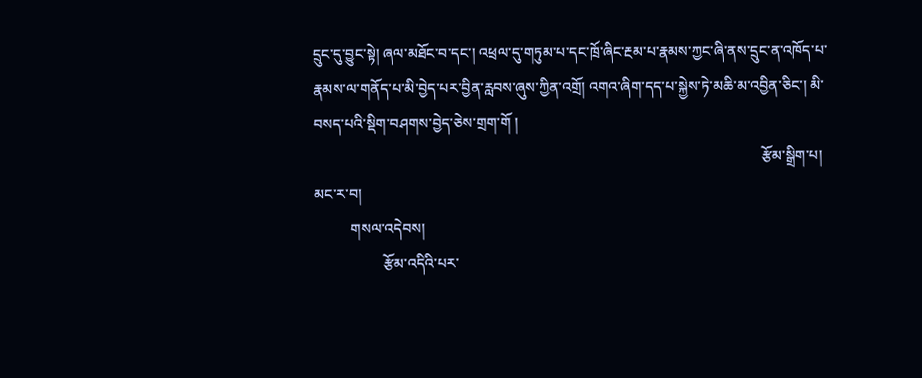དྲུང་དུ་བྱུང་སྟེ། ཞལ་མཐོང་བ་དང་། འཕྲལ་དུ་གཏུམ་པ་དང་ཁྲོ་ཞིང་རྔམ་པ་རྣམས་ཀྱང་ཞི་ནས་དྲུང་ན་འཁོད་པ་རྣམས་ལ་གནོད་པ་མི་བྱེད་པར་བྱིན་རླབས་ཞུས་ཀྱིན་འགྲོ། འགའ་ཞིག་དད་པ་སྐྱེས་ཏེ་མཆི་མ་འབྱིན་ཅིང་། མི་བསད་པའི་སྡིག་བཤགས་བྱེད་ཅེས་གྲག་གོ །
                                                                                                                           རྩོམ་སྒྲིག་པ། མང་ར་བ།
          གསལ་འདེབས།
                   རྩོམ་འདིའི་པར་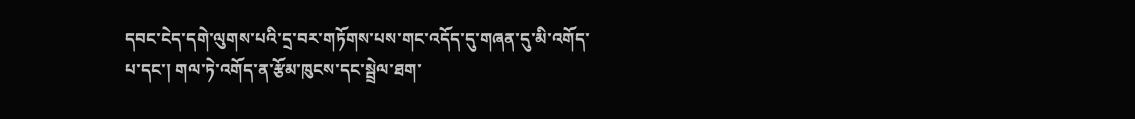དབང་ངེད་དགེ་ལུགས་པའི་དྲ་བར་གཏོགས་པས་གང་འདོད་དུ་གཞན་དུ་མི་འགོད་པ་དང་། གལ་ཏེ་འགོད་ན་རྩོམ་ཁུངས་དང་སྦྲེལ་ཐག་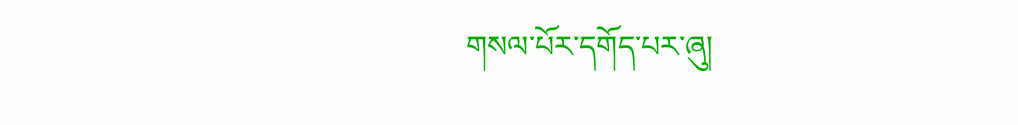གསལ་པོར་དགོད་པར་ཞུ།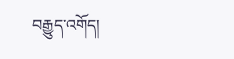བརྒྱུད་འགོད།